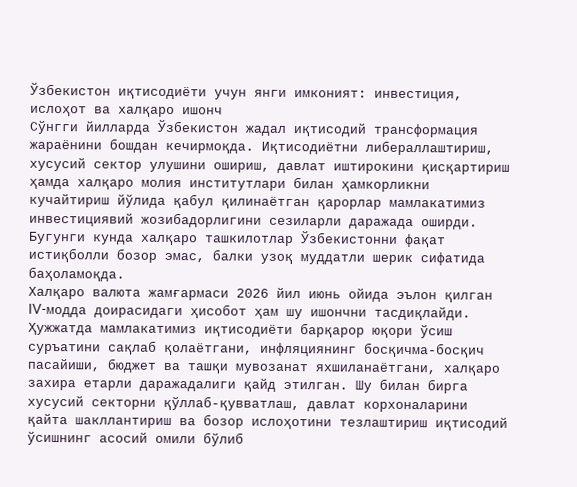Ўзбекистон иқтисодиёти учун янги имконият: инвестиция, ислоҳот ва халқаро ишонч
Сўнгги йилларда Ўзбекистон жадал иқтисодий трансформация жараёнини бошдан кечирмоқда. Иқтисодиётни либераллаштириш, хусусий сектор улушини ошириш, давлат иштирокини қисқартириш ҳамда халқаро молия институтлари билан ҳамкорликни кучайтириш йўлида қабул қилинаётган қарорлар мамлакатимиз инвестициявий жозибадорлигини сезиларли даражада оширди. Бугунги кунда халқаро ташкилотлар Ўзбекистонни фақат истиқболли бозор эмас, балки узоқ муддатли шерик сифатида баҳоламоқда.
Халқаро валюта жамғармаси 2026 йил июнь ойида эълон қилган IV-модда доирасидаги ҳисобот ҳам шу ишончни тасдиқлайди. Ҳужжатда мамлакатимиз иқтисодиёти барқарор юқори ўсиш суръатини сақлаб қолаётгани, инфляциянинг босқичма-босқич пасайиши, бюджет ва ташқи мувозанат яхшиланаётгани, халқаро захира етарли даражадалиги қайд этилган. Шу билан бирга хусусий секторни қўллаб-қувватлаш, давлат корхоналарини қайта шакллантириш ва бозор ислоҳотини тезлаштириш иқтисодий ўсишнинг асосий омили бўлиб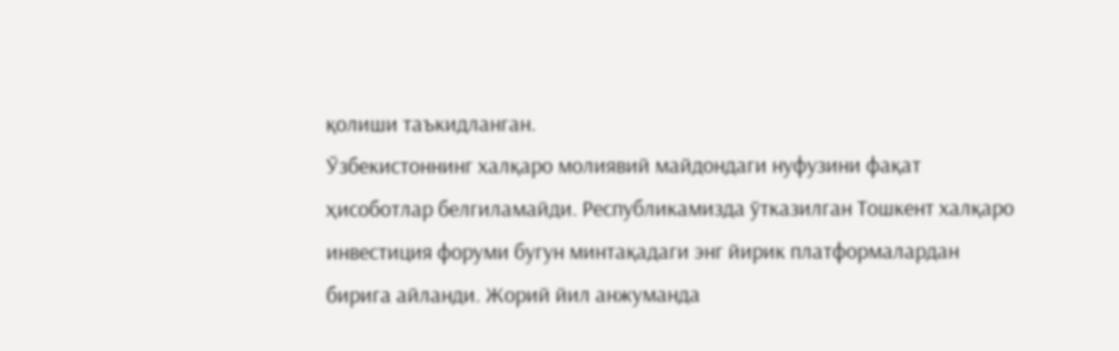қолиши таъкидланган.
Ўзбекистоннинг халқаро молиявий майдондаги нуфузини фақат ҳисоботлар белгиламайди. Республикамизда ўтказилган Тошкент халқаро инвестиция форуми бугун минтақадаги энг йирик платформалардан бирига айланди. Жорий йил анжуманда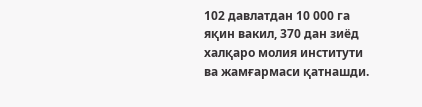102 давлатдан 10 000 га яқин вакил, 370 дан зиёд халқаро молия институти ва жамғармаси қатнашди.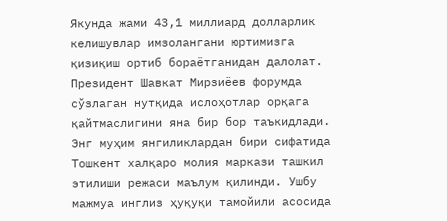Якунда жами 43,1 миллиард долларлик келишувлар имзолангани юртимизга қизиқиш ортиб бораётганидан далолат.
Президент Шавкат Мирзиёев форумда сўзлаган нутқида ислоҳотлар орқага қайтмаслигини яна бир бор таъкидлади. Энг муҳим янгиликлардан бири сифатида Тошкент халқаро молия маркази ташкил этилиши режаси маълум қилинди. Ушбу мажмуа инглиз ҳуқуқи тамойили асосида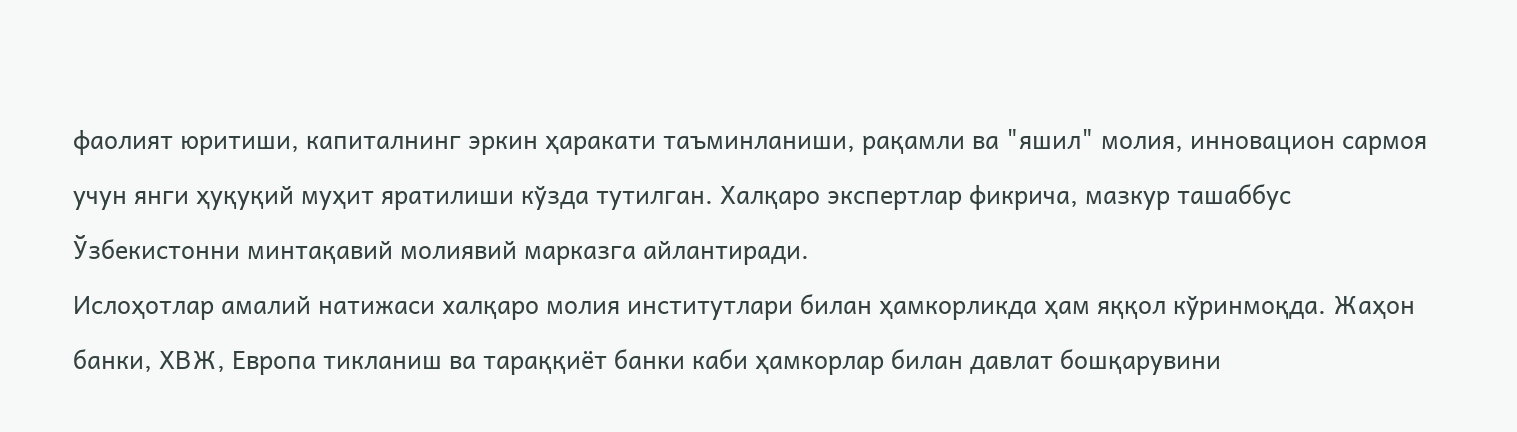фаолият юритиши, капиталнинг эркин ҳаракати таъминланиши, рақамли ва "яшил" молия, инновацион сармоя учун янги ҳуқуқий муҳит яратилиши кўзда тутилган. Халқаро экспертлар фикрича, мазкур ташаббус Ўзбекистонни минтақавий молиявий марказга айлантиради.
Ислоҳотлар амалий натижаси халқаро молия институтлари билан ҳамкорликда ҳам яққол кўринмоқда. Жаҳон банки, ХВЖ, Европа тикланиш ва тараққиёт банки каби ҳамкорлар билан давлат бошқарувини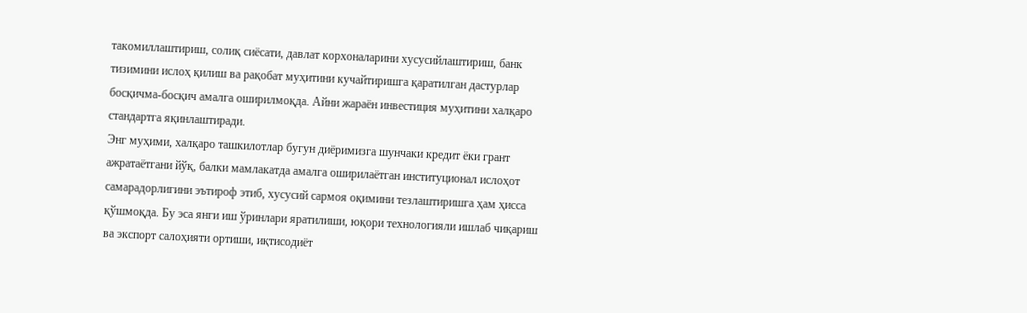такомиллаштириш, солиқ сиёсати, давлат корхоналарини хусусийлаштириш, банк тизимини ислоҳ қилиш ва рақобат муҳитини кучайтиришга қаратилган дастурлар босқичма-босқич амалга оширилмоқда. Айни жараён инвестиция муҳитини халқаро стандартга яқинлаштиради.
Энг муҳими, халқаро ташкилотлар бугун диёримизга шунчаки кредит ёки грант ажратаётгани йўқ, балки мамлакатда амалга оширилаётган институционал ислоҳот самарадорлигини эътироф этиб, хусусий сармоя оқимини тезлаштиришга ҳам ҳисса қўшмоқда. Бу эса янги иш ўринлари яратилиши, юқори технологияли ишлаб чиқариш ва экспорт салоҳияти ортиши, иқтисодиёт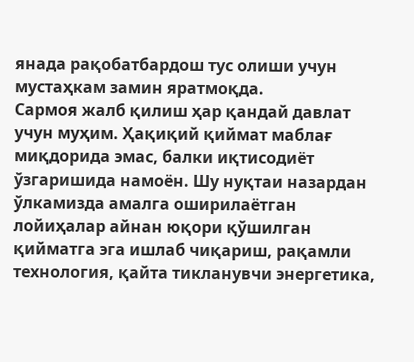янада рақобатбардош тус олиши учун мустаҳкам замин яратмоқда.
Сармоя жалб қилиш ҳар қандай давлат учун муҳим. Ҳақиқий қиймат маблағ миқдорида эмас, балки иқтисодиёт ўзгаришида намоён. Шу нуқтаи назардан ўлкамизда амалга оширилаётган лойиҳалар айнан юқори қўшилган қийматга эга ишлаб чиқариш, рақамли технология, қайта тикланувчи энергетика,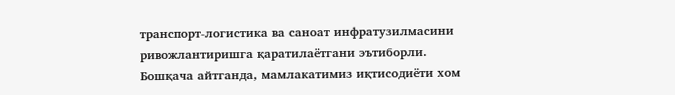транспорт-логистика ва саноат инфратузилмасини ривожлантиришга қаратилаётгани эътиборли. Бошқача айтганда, мамлакатимиз иқтисодиёти хом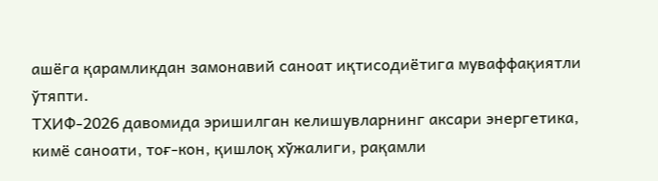ашёга қарамликдан замонавий саноат иқтисодиётига муваффақиятли ўтяпти.
ТХИФ-2026 давомида эришилган келишувларнинг аксари энергетика, кимё саноати, тоғ-кон, қишлоқ хўжалиги, рақамли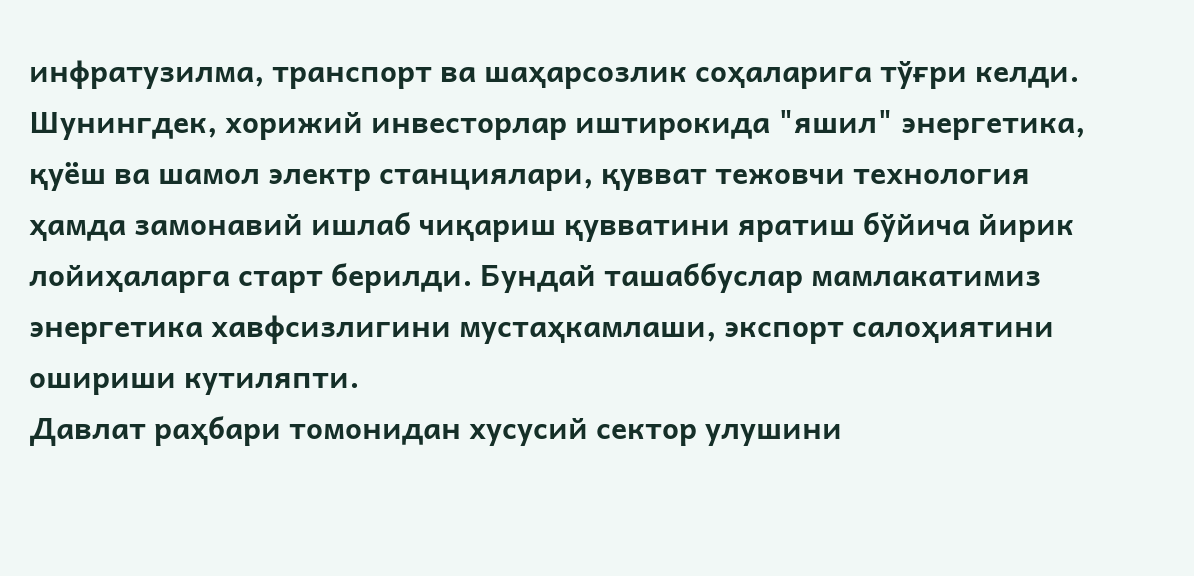инфратузилма, транспорт ва шаҳарсозлик соҳаларига тўғри келди. Шунингдек, хорижий инвесторлар иштирокида "яшил" энергетика, қуёш ва шамол электр станциялари, қувват тежовчи технология ҳамда замонавий ишлаб чиқариш қувватини яратиш бўйича йирик лойиҳаларга старт берилди. Бундай ташаббуслар мамлакатимиз энергетика хавфсизлигини мустаҳкамлаши, экспорт салоҳиятини ошириши кутиляпти.
Давлат раҳбари томонидан хусусий сектор улушини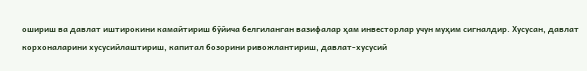ошириш ва давлат иштирокини камайтириш бўйича белгиланган вазифалар ҳам инвесторлар учун муҳим сигналдир. Хусусан, давлат корхоналарини хусусийлаштириш, капитал бозорини ривожлантириш, давлат-хусусий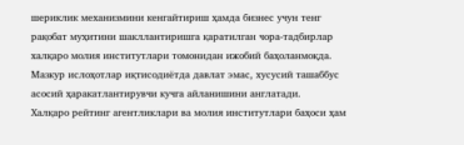шериклик механизмини кенгайтириш ҳамда бизнес учун тенг рақобат муҳитини шакллантиришга қаратилган чора-тадбирлар халқаро молия институтлари томонидан ижобий баҳоланмоқда. Мазкур ислоҳотлар иқтисодиётда давлат эмас, хусусий ташаббус асосий ҳаракатлантирувчи кучга айланишини англатади.
Халқаро рейтинг агентликлари ва молия институтлари баҳоси ҳам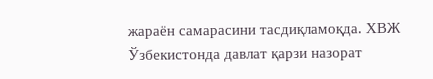жараён самарасини тасдиқламоқда. ХВЖ Ўзбекистонда давлат қарзи назорат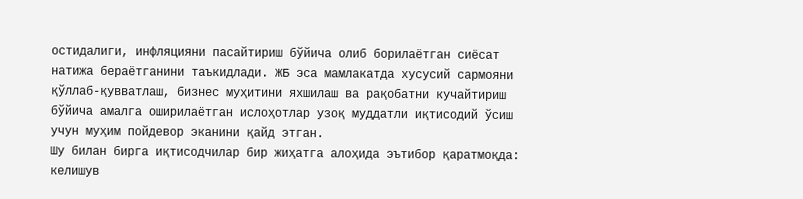остидалиги, инфляцияни пасайтириш бўйича олиб борилаётган сиёсат натижа бераётганини таъкидлади. ЖБ эса мамлакатда хусусий сармояни қўллаб-қувватлаш, бизнес муҳитини яхшилаш ва рақобатни кучайтириш бўйича амалга оширилаётган ислоҳотлар узоқ муддатли иқтисодий ўсиш учун муҳим пойдевор эканини қайд этган.
Шу билан бирга иқтисодчилар бир жиҳатга алоҳида эътибор қаратмоқда: келишув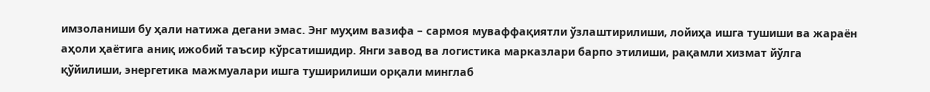имзоланиши бу ҳали натижа дегани эмас. Энг муҳим вазифа – сармоя муваффақиятли ўзлаштирилиши, лойиҳа ишга тушиши ва жараён аҳоли ҳаётига аниқ ижобий таъсир кўрсатишидир. Янги завод ва логистика марказлари барпо этилиши, рақамли хизмат йўлга қўйилиши, энергетика мажмуалари ишга туширилиши орқали минглаб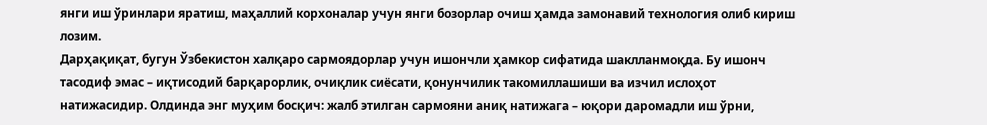янги иш ўринлари яратиш, маҳаллий корхоналар учун янги бозорлар очиш ҳамда замонавий технология олиб кириш лозим.
Дарҳақиқат, бугун Ўзбекистон халқаро сармоядорлар учун ишончли ҳамкор сифатида шаклланмоқда. Бу ишонч тасодиф эмас – иқтисодий барқарорлик, очиқлик сиёсати, қонунчилик такомиллашиши ва изчил ислоҳот натижасидир. Олдинда энг муҳим босқич: жалб этилган сармояни аниқ натижага – юқори даромадли иш ўрни,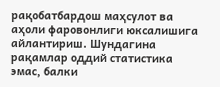рақобатбардош маҳсулот ва аҳоли фаровонлиги юксалишига айлантириш. Шундагина рақамлар оддий статистика эмас, балки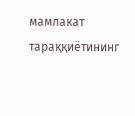мамлакат тараққиётининг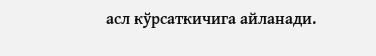асл кўрсаткичига айланади.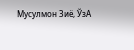Мусулмон Зиё, ЎзА